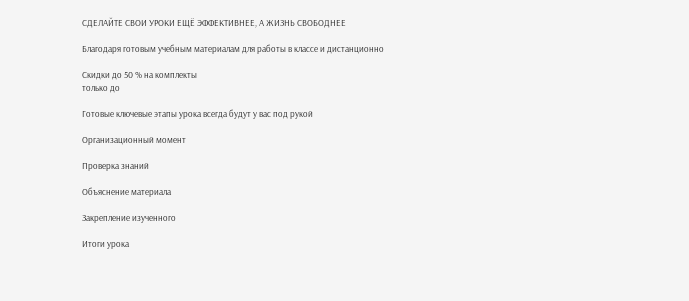СДЕЛАЙТЕ СВОИ УРОКИ ЕЩЁ ЭФФЕКТИВНЕЕ, А ЖИЗНЬ СВОБОДНЕЕ

Благодаря готовым учебным материалам для работы в классе и дистанционно

Скидки до 50 % на комплекты
только до

Готовые ключевые этапы урока всегда будут у вас под рукой

Организационный момент

Проверка знаний

Объяснение материала

Закрепление изученного

Итоги урока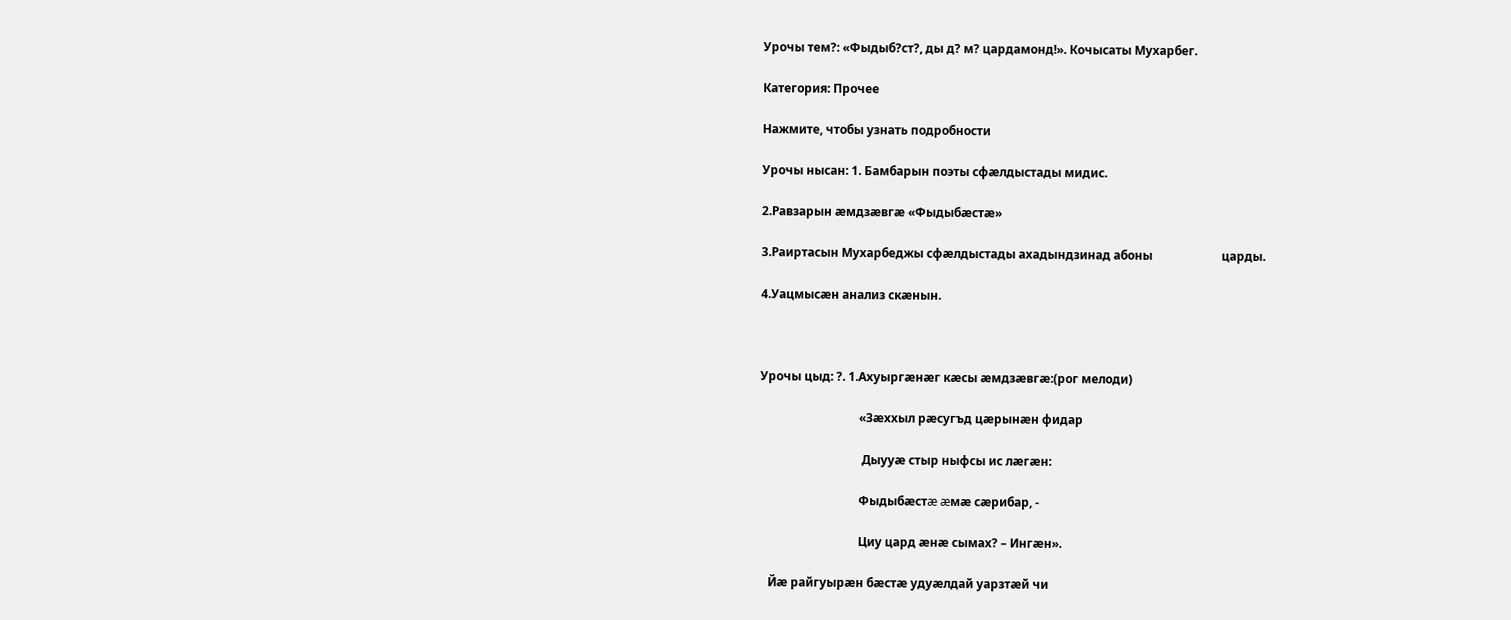Урочы тем?: «Фыдыб?ст?, ды д? м? цардамонд!». Кочысаты Мухарбег.

Категория: Прочее

Нажмите, чтобы узнать подробности

Урочы нысан: 1. Бамбарын поэты сфæлдыстады мидис.

2.Равзарын æмдзæвгæ «Фыдыбæстæ»

3.Раиртасын Мухарбеджы сфæлдыстады ахадындзинад абоны                       царды.

4.Уацмысæн анализ скæнын.



Урочы цыд: ?. 1.Ахуыргæнæг кæсы æмдзæвгæ:(рог мелоди)

                                 «Зæххыл рæсугъд цæрынæн фидар

                                  Дыууæ стыр ныфсы ис лæгæн:

                                 Фыдыбæстæ æмæ сæрибар, -

                                 Циу цард æнæ сымах? – Ингæн».

   Йæ райгуырæн бæстæ удуæлдай уарзтæй чи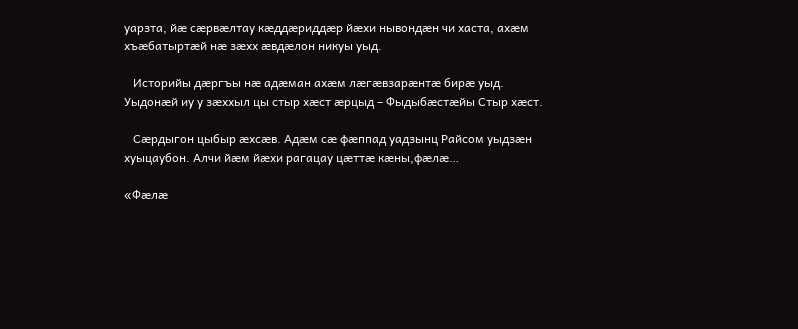уарзта, йæ сæрвæлтау кæддæриддæр йæхи нывондæн чи хаста, ахæм хъæбатыртæй нæ зæхх æвдæлон никуы уыд.

   Историйы дæргъы нæ адæман ахæм лæгæвзарæнтæ бирæ уыд. Уыдонæй иу у зæххыл цы стыр хæст æрцыд – Фыдыбæстæйы Стыр хæст.

   Сæрдыгон цыбыр æхсæв. Адæм сæ фæппад уадзынц Райсом уыдзæн хуыцаубон. Алчи йæм йæхи рагацау цæттæ кæны,фæлæ…

«Фæлæ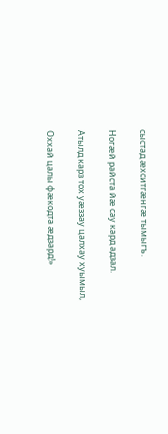сыстад æхситгæнгæ тымыгъ.

Ногæй райста йæ сау кард адзал.

Атылд карз тох уæззау цалхау хуымыл,

Оххай цалы фæкодта æдзард!»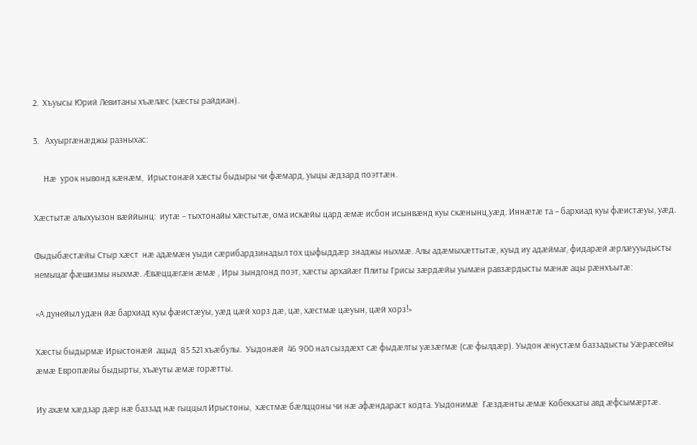2.  Хъуысы Юрий Левитаны хъæлæс (хæсты райдиан).

3.   Ахуыргæнæджы разныхас:

     Нæ  урок нывонд кæнæм,  Ирыстонæй хæсты быдыры чи фæмард, уыцы æдзард поэттæн.

Хæстытæ алыхуызон вæййынц:  иутæ – тыхтонайы хæстытæ, ома искæйы цард æмæ исбон исынвæнд куы скæнынц,уæд. Иннæтæ та – бархиад куы фæистæуы, уæд.

Фыдыбæстæйы Стыр хæст  нæ адæмæн уыди сæрибардзинадыл тох цыфыддæр знаджы ныхмæ. Алы адæмыхæттытæ, куыд иу адæймаг, фидарæй æрлæууыдысты  немыцаг фæшизмы ныхмæ. Æвæццæгæн æмæ , Иры зындгонд поэт, хæсты архайæг Плиты Грисы зæрдæйы уымæн равзæрдысты мæнæ ацы рæнхъытæ:

«А дунейыл удæн йæ бархиад куы фæистæуы, уæд цæй хорз дæ, цæ, хæстмæ цæуын, цæй хорз!»

Хæсты быдырмæ Ирыстонæй  ацыд  85 521 хъæбулы.  Уыдонæй  46 900 нал сыздæхт сæ фыдæлты уæзæгмæ (сæ фылдæр). Уыдон æнустæм баззадысты Уæрæсейы æмæ Европæйы быдырты, хъæуты æмæ горæтты.

Иу ахæм хæдзар дæр нæ баззад нæ гыццыл Ирыстоны,  хæстмæ бæлццоны чи нæ афæндараст кодта. Уыдонимæ  Гæздæнты æмæ Кобеккаты авд æфсымæртæ.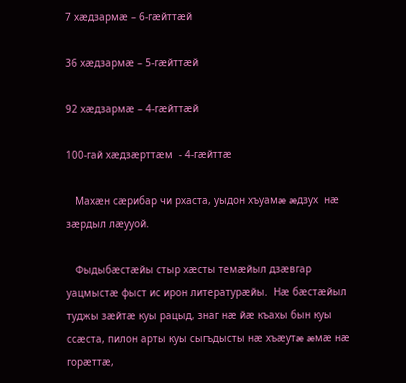7 хæдзармæ – 6-гæйттæй

36 хæдзармæ – 5-гæйттæй

92 хæдзармæ – 4-гæйттæй

100-гай хæдзæрттæм  - 4-гæйттæ

   Махæн сæрибар чи рхаста, уыдон хъуамæ æдзух  нæ зæрдыл лæууой.

   Фыдыбæстæйы стыр хæсты темæйыл дзæвгар уацмыстæ фыст ис ирон литературæйы.  Нæ бæстæйыл туджы зæйтæ куы рацыд, знаг нæ йæ къахы бын куы ссæста, пилон арты куы сыгъдысты нæ хъæутæ æмæ нæ горæттæ,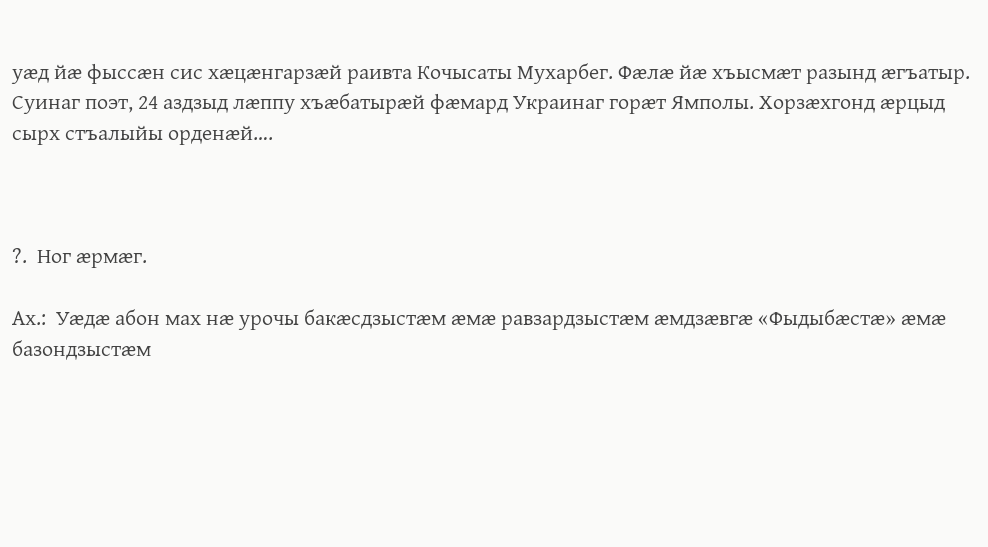уæд йæ фыссæн сис хæцæнгарзæй раивта Кочысаты Мухарбег. Фæлæ йæ хъысмæт разынд æгъатыр. Суинаг поэт, 24 аздзыд лæппу хъæбатырæй фæмард Украинаг горæт Ямполы. Хорзæхгонд æрцыд сырх стъалыйы орденæй….



?.  Ног æрмæг.

Ах.:  Уæдæ абон мах нæ урочы бакæсдзыстæм æмæ равзардзыстæм æмдзæвгæ «Фыдыбæстæ» æмæ базондзыстæм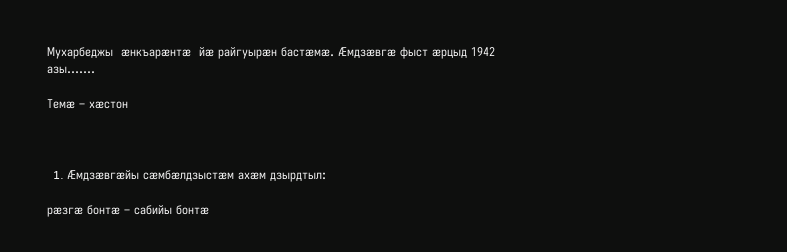Мухарбеджы  æнкъарæнтæ  йæ райгуырæн бастæмæ. Æмдзæвгæ фыст æрцыд 1942 азы…….

Темæ – хæстон



  1. Æмдзæвгæйы сæмбæлдзыстæм ахæм дзырдтыл:

рæзгæ бонтæ – сабийы бонтæ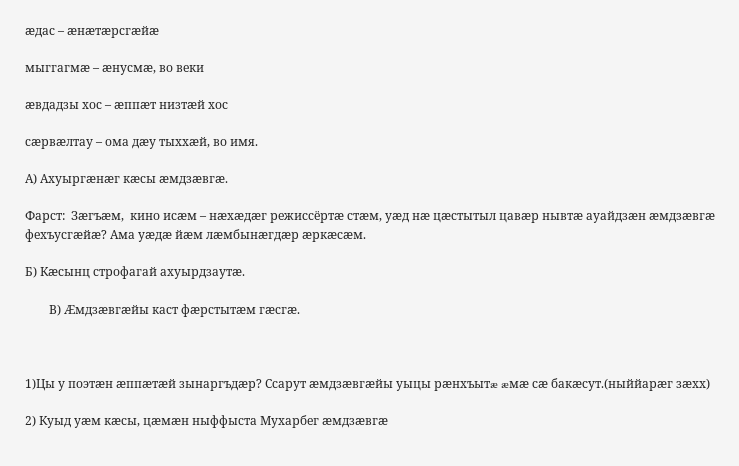æдас – æнæтæрсгæйæ

мыггагмæ – æнусмæ, во веки

æвдадзы хос – æппæт низтæй хос

сæрвæлтау – ома дæу тыххæй, во имя.

А) Ахуыргæнæг кæсы æмдзæвгæ.

Фарст:  Зæгъæм,  кино исæм – нæхæдæг режиссёртæ стæм, уæд нæ цæстытыл цавæр нывтæ ауайдзæн æмдзæвгæ фехъусгæйæ? Ама уæдæ йæм лæмбынæгдæр æркæсæм.

Б) Кæсынц строфагай ахуырдзаутæ.

        В) Æмдзæвгæйы каст фæрстытæм гæсгæ.



1)Цы у поэтæн æппæтæй зынаргъдæр? Ссарут æмдзæвгæйы уыцы рæнхъытæ æмæ сæ бакæсут.(ныййарæг зæхх)

2) Куыд уæм кæсы, цæмæн ныффыста Мухарбег æмдзæвгæ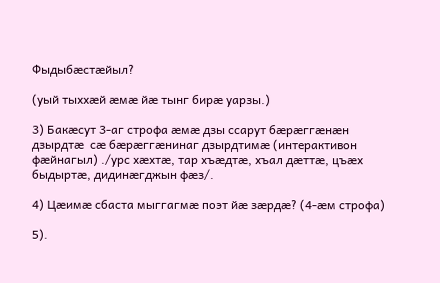Фыдыбæстæйыл?

(уый тыххæй æмæ йæ тынг бирæ уарзы.)

3) Бакæсут 3-аг строфа æмæ дзы ссарут бæрæггæнæн дзырдтæ  сæ бæрæггæнинаг дзырдтимæ (интерактивон фæйнагыл) ./урс хæхтæ, тар хъæдтæ, хъал дæттæ, цъæх быдыртæ, дидинæгджын фæз/.

4) Цæимæ сбаста мыггагмæ поэт йæ зæрдæ? (4-æм строфа)

5).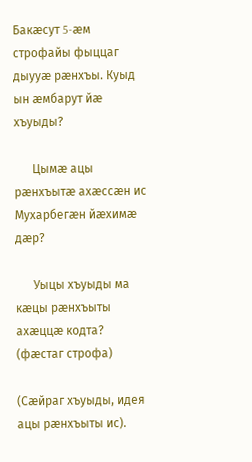Бакæсут 5-æм строфайы фыццаг дыууæ рæнхъы. Куыд ын æмбарут йæ хъуыды?

      Цымæ ацы рæнхъытæ ахæссæн ис Мухарбегæн йæхимæ дæр?

      Уыцы хъуыды ма кæцы рæнхъыты  ахæццæ кодта? (фæстаг строфа)

(Сæйраг хъуыды, идея ацы рæнхъыты ис).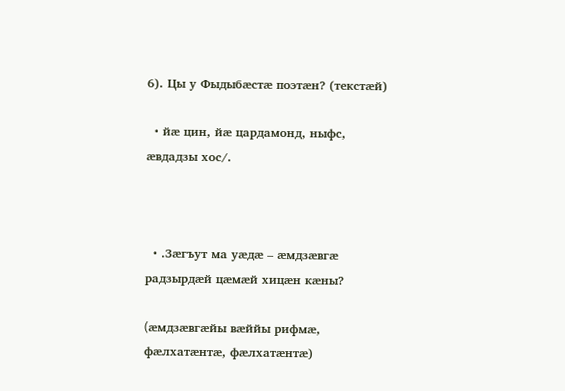6). Цы у Фыдыбæстæ поэтæн? (текстæй)

  • йæ цин, йæ цардамонд, ныфс, æвдадзы хос/.



  • .Зæгъут ма уæдæ – æмдзæвгæ радзырдæй цæмæй хицæн кæны?

(æмдзæвгæйы вæййы рифмæ, фæлхатæнтæ, фæлхатæнтæ)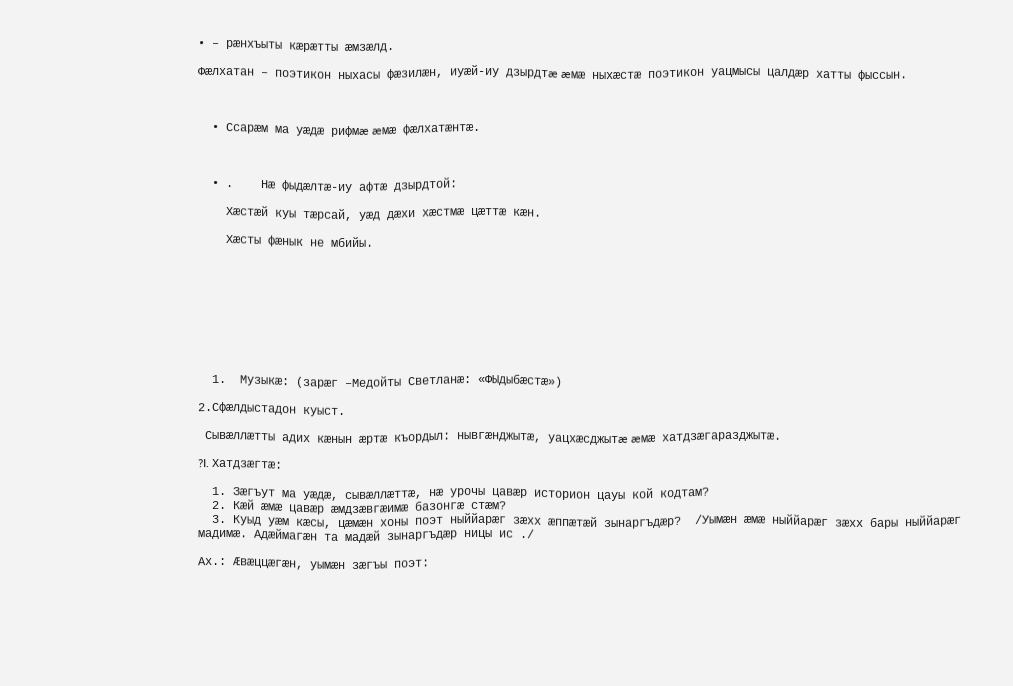• – рæнхъыты кæрæтты æмзæлд.

Фæлхатан – поэтикон ныхасы фæзилæн, иуæй-иу дзырдтæ æмæ ныхæстæ поэтикон уацмысы цалдæр хатты фыссын.



  • Ссарæм ма уæдæ рифмæ æмæ фæлхатæнтæ.



  • .    Нæ фыдæлтæ-иу афтæ дзырдтой:

    Хæстæй куы тæрсай, уæд дæхи хæстмæ цæттæ кæн.

    Хæсты фæнык не мбийы.









  1.  Музыкæ: (зарæг –Медойты Светланæ: «ФЫдыбæстæ»)

2.Сфæлдыстадон куыст.

 Сывæллæтты адих кæнын æртæ къордыл: нывгæнджытæ, уацхæсджытæ æмæ хатдзæгаразджытæ.

?I. Хатдзæгтæ:

  1. Зæгъут ма уæдæ, сывæллæттæ, нæ урочы цавæр историон цауы кой кодтам?
  2. Кæй æмæ цавæр æмдзæвгæимæ базонгæ стæм?
  3. Куыд уæм кæсы, цæмæн хоны поэт ныййарæг зæхх æппæтæй зынаргъдæр?  /Уымæн æмæ ныййарæг зæхх бары ныййарæг мадимæ. Адæймагæн та мадæй зынаргъдæр ницы ис ./

Ах.: Æвæццæгæн, уымæн зæгъы поэт: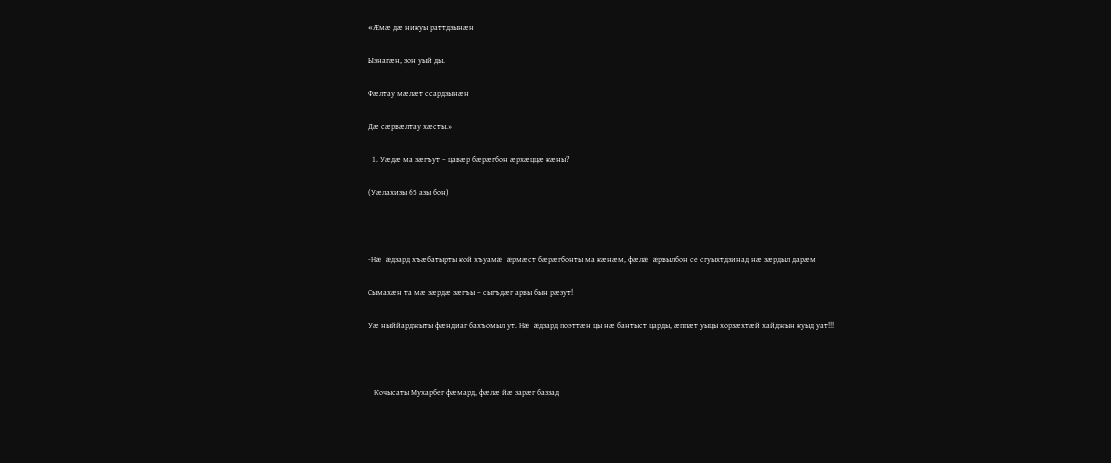«Æмæ дæ никуы раттдзынæн

Ызнагæн, зон уый ды.

Фæлтау мæлæт ссардзынæн

Дæ сæрвæлтау хæсты.»

  1. Уæдæ ма зæгъут – цавæр бæрæгбон æрхæццæ кæны?

(Уæлахизы 65 азы бон)



-Нæ æдзард хъæбатырты кой хъуамæ æрмæст бæрæгбонты ма кæнæм, фæлæ æрвылбон се сгуыхтдзинад нæ зæрдыл дарæм

Сымахæн та мæ зæрдæ зæгъы – сыгъдæг арвы бын рæзут!

Уæ ныййарджыты фæндиаг бахъомыл ут. Нæ æдзард поэттæн цы нæ бантыст царды, æппæт уыцы хорзæхтæй хайджын куыд уат!!!



   Кочысаты Мухарбег фæмард, фæлæ йæ зарæг баззад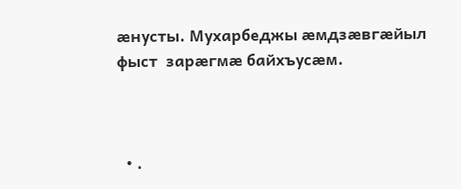æнусты. Мухарбеджы æмдзæвгæйыл фыст  зарæгмæ байхъусæм.



  • .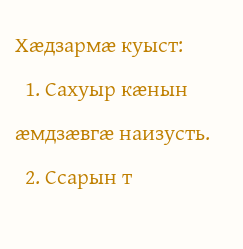Хæдзармæ куыст:
  1. Сахуыр кæнын æмдзæвгæ наизусть.
  2. Ссарын т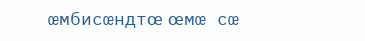œмбисœндтœ œмœ сœ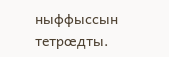ныффыссын тетрœдты.